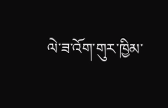ལེ་ཟ་འོག་གུར་ཁྱིམ་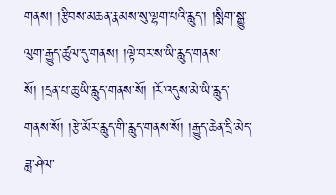གནས། །རྩིབས་མཆན་རྣམས་སུ་ལྷག་པའི་རླུད་། །སྨིག་སྒྱུ་ལུག་རྒྱུད་ཚུལ་དུ་གནས། །ལྟེ་བར་ས་ཡི་རླུད་གནས་སོ། །དྲན་པ་ཆུ་ཡི་རླུད་གནས་སོ། །རོ་འདུས་མེ་ཡི་རླུད་གནས་སོ། །རྩེ་མོར་རླུད་གི་རླུད་གནས་སོ། །རྒྱུད་ཆེན་དྲི་མེད་ཟླ་ཤེལ་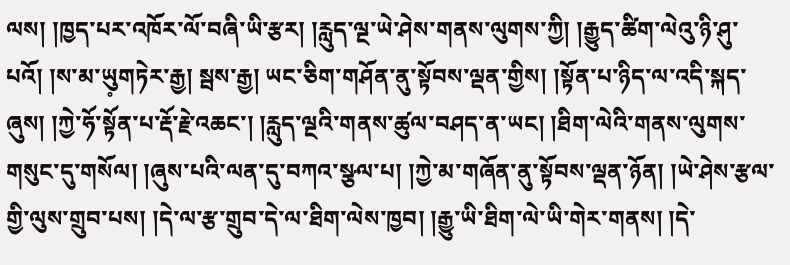ལས། །ཁྱད་པར་འཁོར་ལོ་བཞི་ཡི་རྩར། །རླུད་ལྔ་ཡེ་ཤེས་གནས་ལུགས་ཀྱི། །རྒྱུད་ཚིག་ལེའུ་ཉི་ཤུ་པའོ། །ས་མ་ཡུ༷གཏེར་རྒྱ། སྦས་རྒྱ། ཡང་ཅིག་གཤོན་ནུ་སྟོབས་ལྡན་གྱིས། །སྟོན་པ་ཉིད་ལ་འདི་སྐད་ཞུས། །ཀྱེ་ཧོ་སྟོན་པ་རྡོ་རྗེ་འཆང་། །རླུད་ལྔའི་གནས་ཚུལ་བཤད་ན་ཡང། །ཐིག་ལེའི་གནས་ལུགས་གསུང་དུ་གསོལ། །ཞུས་པའི་ལན་དུ་བཀའ་སྩལ་པ། །ཀྱེ་མ་གཞོན་ནུ་སྟོབས་ལྡན་ཉོན། །ཡེ་ཤེས་རྩལ་གྱི་ལུས་གྲུབ་པས། །དེ་ལ་རྩ་གྲུབ་དེ་ལ་ཐིག་ལེས་ཁྱབ། །རྒྱུ་ཡི་ཐིག་ལེ་ཡི་གེར་གནས། །དེ་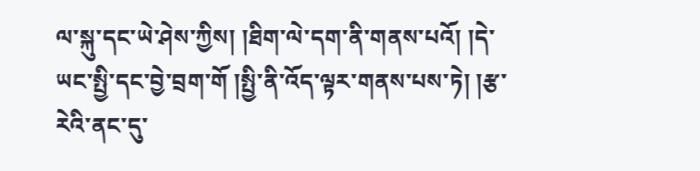ལ་སྐུ་དང་ཡེ་ཤེས་ཀྱིས། །ཐིག་ལེ་དག་ནི་གནས་པའོ། །དེ་ཡང་སྤྱི་དང་བྱེ་བྲག་གོ །སྤྱི་ནི་འོད་ལྟར་གནས་པས་ཏེ། །རྩ་རེའི་ནང་དུ་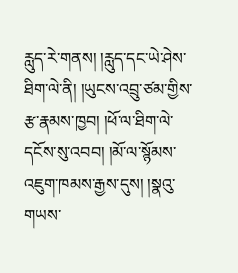རླུད་རེ་གནས། །རླུད་དང་ཡེ་ཤེས་ཐིག་ལེ་ནི། །ཡུངས་འབྲུ་ཙམ་གྱིས་རྩ་རྣམས་ཁྱབ། །ཕོ་ལ་ཐིག་ལེ་དངོས་སུ་འབབ། །མོ་ལ་སྙོམས་འཇུག་ཁམས་རྒྱས་དུས། །སྣའུ་གཡས་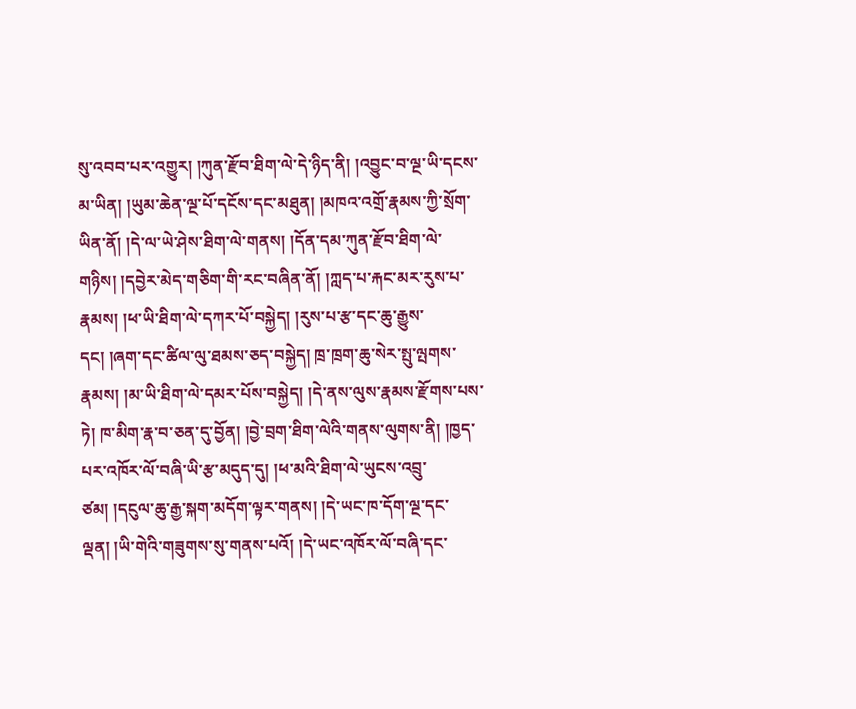སུ་འབབ་པར་འགྱུར། །ཀུན་རྫོབ་ཐིག་ལེ་དེ་ཉིད་ནི། །འབྱུང་བ་ལྔ་ཡི་དངས་མ་ཡིན། །ཡུམ་ཆེན་ལྔ་པོ་དངོས་དང་མཐུན། །མཁའ་འགྲོ་རྣམས་ཀྱི་སྲོག་ཡིན་ནོ། །དེ་ལ་ཡེ་ཤེས་ཐིག་ལེ་གནས། །དོན་དམ་ཀུན་རྫོབ་ཐིག་ལེ་གཉིས། །དབྱེར་མེད་གཅིག་གི་རང་བཞིན་ནོ། །ཀླད་པ་རྐང་མར་རུས་པ་རྣམས། །ཕ་ཡི་ཐིག་ལེ་དཀར་པོ་བསྐྱེད། །རུས་པ་རྩ་དང་ཆུ་རྒྱུས་དང། །ཞག་དང་ཚིལ་ལུ་ཐམས་ཅད་བསྐྱེད། ཁྲ་ཁྲག་ཆུ་སེར་སྤུ་ལྤགས་རྣམས། །མ་ཡི་ཐིག་ལེ་དམར་པོས་བསྐྱེད། །དེ་ནས་ལུས་རྣམས་རྫོགས་པས་ཏེ། ཁ་མིག་རྣ་བ་ཅན་དུ་བྱོན། །བྱེ་བྲག་ཐིག་ལེའི་གནས་ལུགས་ནི། །ཁྱད་པར་འཁོར་ལོ་བཞི་ཡི་རྩ་མདུད་དུ། །ཕ་མའི་ཐིག་ལེ་ཡུངས་འབྲུ་ཙམ། །དངུལ་ཆུ་རྒྱ་སྐག་མདོག་ལྟར་གནས། །དེ་ཡང་ཁ་དོག་ལྔ་དང་ལྡན། །ཡི་གེའི་གཟུགས་སུ་གནས་པའོ། །དེ་ཡང་འཁོར་ལོ་བཞི་དང་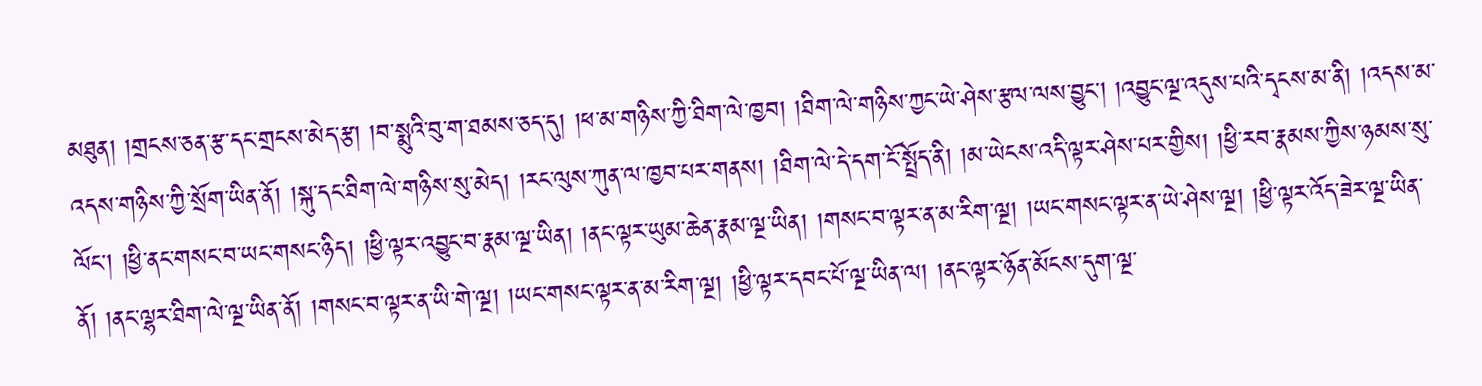མཐུན། །གྲངས་ཅན་རྩ་དང་གྲངས་མེད་རྩ། །བ་སྨུའི་བུ་ག་ཐམས་ཅད་དུ། །ཕ་མ་གཉིས་ཀྱི་ཐིག་ལེ་ཁྱབ། །ཐིག་ལེ་གཉིས་ཀྱང་ཡེ་ཤེས་རྩལ་ལས་བྱུང། །འབྱུང་ལྔ་འདུས་པའི་དྭངས་མ་ནི། །འདས་མ་འདས་གཉིས་ཀྱི་སྲོག་ཡིན་ནོ། །སྐུ་དང་ཐིག་ལེ་གཉིས་སུ་མེད། །རང་ལུས་ཀུན་ལ་ཁྱབ་པར་གནས། །ཐིག་ལེ་དེ་དག་ངོ་སྤྲོད་ནི། །མ་ཡེངས་འདི་ལྟར་ཤེས་པར་གྱིས། །ཕྱི་རབ་རྣམས་ཀྱིས་ཉམས་སུ་ལོང། །ཕྱི་ནང་གསང་བ་ཡང་གསང་ཉིད། །ཕྱི་ལྟར་འབྱུང་བ་རྣམ་ལྔ་ཡིན། །ནང་ལྟར་ཡུམ་ཆེན་རྣམ་ལྔ་ཡིན། །གསང་བ་ལྟར་ན་མ་རིག་ལྔ། །ཡང་གསང་ལྟར་ན་ཡེ་ཤེས་ལྔ། །ཕྱི་ལྟར་འོད་ཟེར་ལྔ་ཡིན་ནོ། །ནང་ལྷར་ཐིག་ལེ་ལྔ་ཡིན་ནོ། །གསང་བ་ལྟར་ན་ཡི་གེ་ལྔ། །ཡང་གསང་ལྟར་ན་མ་རིག་ལྔ། །ཕྱི་ལྟར་དབང་པོ་ལྔ་ཡིན་ལ། །ནང་ལྟར་ཉོན་མོངས་དུག་ལྔ་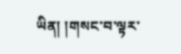ཡིན། །གསང་བ་ལྟར་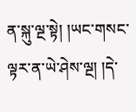ན་སྐུ་ལྔ་སྟེ། །ཡང་གསང་ལྟར་ན་ཡེ་ཤེས་ལྔ། །དེ་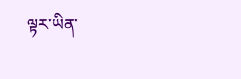ལྟར་ཡིན་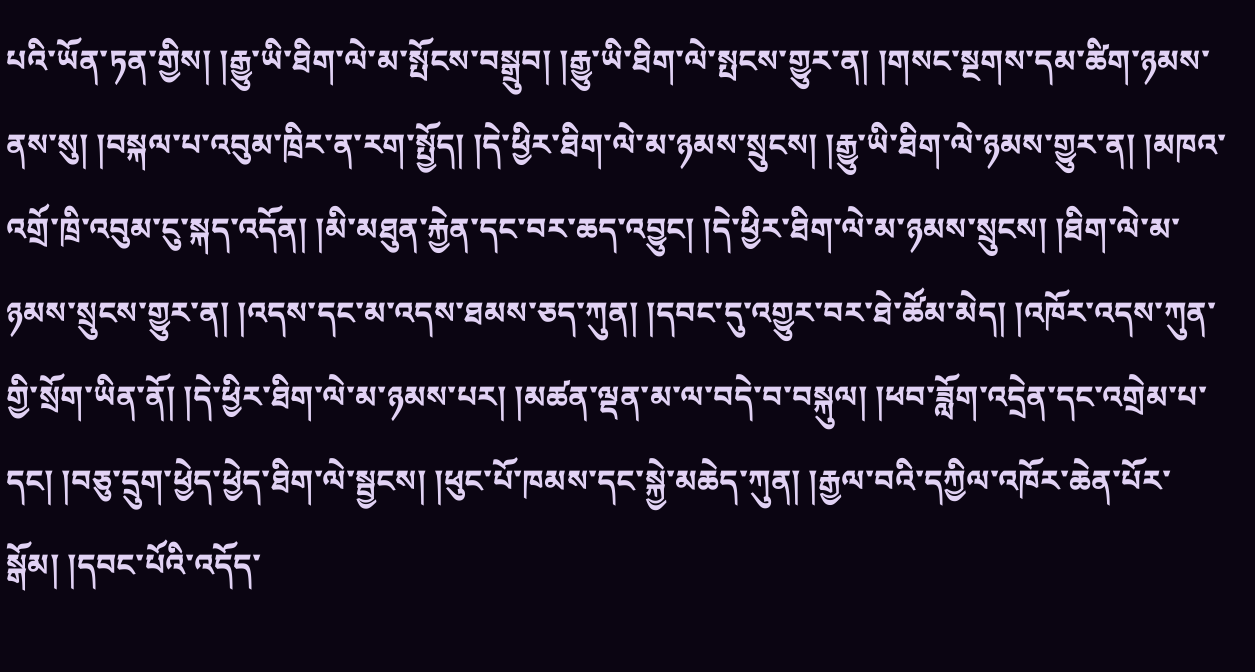པའི་ཡོན་ཏན་གྱིས། །རྒྱུ་ཡི་ཐིག་ལེ་མ་སྤོངས་བསྒྲུབ། །རྒྱུ་ཡི་ཐིག་ལེ་སྤངས་གྱུར་ན། །གསང་སྔགས་དམ་ཚིག་ཉམས་ནས་སུ། །བསྐལ་པ་འབུམ་ཁྲིར་ན་རག་སྤྱོད། །དེ་ཕྱིར་ཐིག་ལེ་མ་ཉམས་སྲུངས། །རྒྱུ་ཡི་ཐིག་ལེ་ཉམས་གྱུར་ན། །མཁའ་འགྲོ་ཁྲི་འབུམ་ངུ་སྐད་འདོན། །མི་མཐུན་རྐྱེན་དང་བར་ཆད་འབྱུང། །དེ་ཕྱིར་ཐིག་ལེ་མ་ཉམས་སྲུངས། །ཐིག་ལེ་མ་ཉམས་སྲུངས་གྱུར་ན། །འདས་དང་མ་འདས་ཐམས་ཅད་ཀུན། །དབང་དུ་འགྱུར་བར་ཐེ་ཚོམ་མེད། །འཁོར་འདས་ཀུན་གྱི་སྲོག་ཡིན་ནོ། །དེ་ཕྱིར་ཐིག་ལེ་མ་ཉམས་པར། །མཚན་ལྡན་མ་ལ་བདེ་བ་བསྐུལ། །ཕབ་ཟློག་འདྲེན་དང་འགྲེམ་པ་དང། །བཅུ་དྲུག་ཕྱེད་ཕྱེད་ཐིག་ལེ་སྦྱངས། །ཕུང་པོ་ཁམས་དང་སྐྱེ་མཆེད་ཀུན། །རྒྱལ་བའི་དཀྱིལ་འཁོར་ཆེན་པོར་སྒོམ། །དབང་པོའི་འདོད་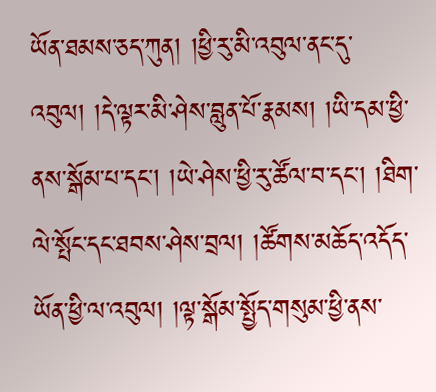ཡོན་ཐམས་ཅད་ཀུན། །ཕྱི་རུ་མི་འབུལ་ནང་དུ་འབུལ། །དེ་ལྟར་མི་ཤེས་བླུན་པོ་རྣམས། །ཡི་དམ་ཕྱི་ནས་སྒོམ་པ་དང། །ཡེ་ཤེས་ཕྱི་རུ་ཚོལ་བ་དང། །ཐིག་ལེ་སྤོང་དང་ཐབས་ཤེས་བྲལ། །ཚོགས་མཆོད་འདོད་ཡོན་ཕྱི་ལ་འབུལ། །ལྟ་སྒོམ་སྤྱོད་གསུམ་ཕྱི་ནས་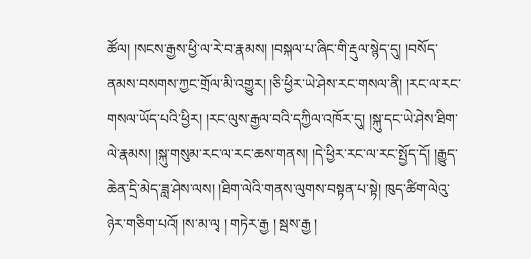ཚོལ། །སངས་རྒྱས་ཕྱི་ལ་རེ་བ་རྣམས། །བསྐལ་པ་ཞིང་གི་རྡུལ་སྙེད་དུ། །བསོད་ནམས་བསགས་ཀྱང་གྲོལ་མི་འགྱུར། །ཅི་ཕྱིར་ཡེ་ཤེས་རང་གསལ་ནི། །རང་ལ་རང་གསལ་ཡོད་པའི་ཕྱིར། །རང་ལུས་རྒྱལ་བའི་དཀྱིལ་འཁོར་དུ། །སྐུ་དང་ཡེ་ཤེས་ཐིག་ལེ་རྣམས། །སྐུ་གསུམ་རང་ལ་རང་ཆས་གནས། །དེ་ཕྱིར་རང་ལ་རང་སྤྱོད་དོ། །རྒྱུད་ཆེན་དྲི་མེད་ཟླ་ཤེས་ལས། །ཐིག་ལེའི་གནས་ལུགས་བསྟན་པ་སྟེ། ཁུད་ཚིག་ལེའུ་ཉེར་གཅིག་པའོ། །ས་མ་ལྭ ། གཏེར་རྒྱ ། སྦས་རྒྱ །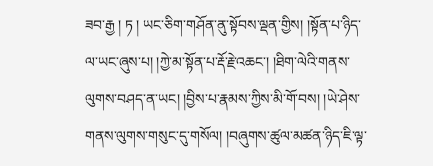ཟབ་རྒྱ ། ཏ ། ཡང་ཅིག་གཤོན་ནུ་སྟོབས་ལྡན་གྱིས། །སྟོན་པ་ཉིད་ལ་ཡང་ཞུས་པ། །ཀྱེ་མ་སྟོན་པ་རྡོ་རྗེ་འཆང་། །ཐིག་ལེའི་གནས་ལུགས་བཤད་ན་ཡང། །བྱིས་པ་རྣམས་ཀྱིས་མི་གོ་བས། །ཡེ་ཤེས་གནས་ལུགས་གསུང་དུ་གསོལ། །བཞུགས་ཚུལ་མཚན་ཉིད་ཇི་ལྟ་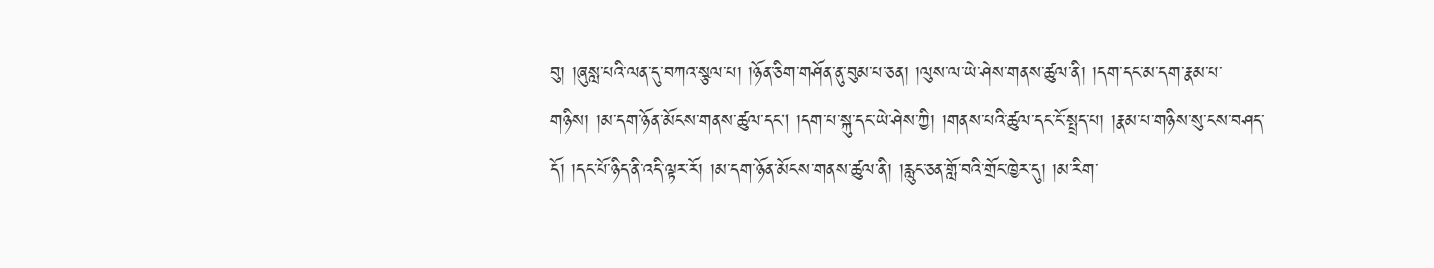བུ། །ཞུསླ་པའི་ལན་དུ་བཀའ་སྩལ་པ། །ཉོན་ཅིག་གཤོན་ནུ་བུམ་པ་ཅན། །ལུས་ལ་ཡེ་ཤེས་གནས་ཚུལ་ནི། །དག་དང་མ་དག་རྣམ་པ་གཉིས། །མ་དག་ཉོན་མོངས་གནས་ཚུལ་དང། །དག་པ་སྐུ་དང་ཡེ་ཤེས་ཀྱི། །གནས་པའི་ཚུལ་དང་ངོ་སྤྲད་པ། །རྣམ་པ་གཉིས་སུ་ངས་བཤད་དོ། །དང་པོ་ཉིད་ནི་འདི་ལྟར་རོ། །མ་དག་ཉོན་མོངས་གནས་ཚུལ་ནི། །རླུང་ཅན་གློ་བའི་གྲོང་ཁྱེར་དུ། །མ་རིག་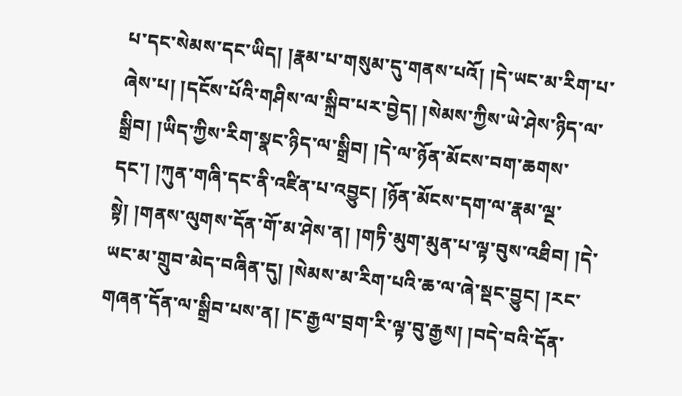པ་དང་སེམས་དང་ཡིད། །རྣམ་པ་གསུམ་དུ་གནས་པའོ། །དེ་ཡང་མ་རིག་པ་ཞེས་པ། །དངོས་པོའི་གཤིས་ལ་སྐྲིབ་པར་བྱེད། །སེམས་ཀྱིས་ཡེ་ཤེས་ཉིད་ལ་སྒྲིབ། །ཡིད་ཀྱིས་རིག་སྣང་ཉིད་ལ་སྒྲིབ། །དེ་ལ་ཉོན་མོངས་བག་ཆགས་དང་། །ཀུན་གཞི་དང་ནི་འཛིན་པ་འབྱུང། །ཉོན་མོངས་དག་ལ་རྣམ་ལྔ་སྟེ། །གནས་ལུགས་དོན་གོ་མ་ཤེས་ན། །གཏི་མུག་མུན་པ་ལྟ་བུས་འཐིབ། །དེ་ཡང་མ་གྲུབ་མེད་བཞིན་དུ། །སེམས་མ་རིག་པའི་ཆ་ལ་ཞེ་སྡང་བྱུང། །རང་གཞན་དོན་ལ་སྒྲིབ་པས་ན། །ང་རྒྱལ་བྲག་རི་ལྟ་བུ་རྒྱས། །བདེ་བའི་དོན་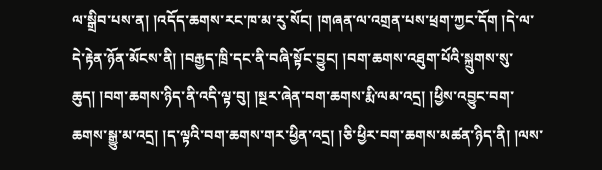ལ་སྒྲིབ་པས་ན། །འདོད་ཆགས་རང་ཁ་མ་རུ་སོང། །གཞན་ལ་འགྲན་པས་ཕྲག་ཀྱང་དོག །དེ་ལ་དེ་རྟེན་ཉོན་མོངས་ནི། །བརྒྱད་ཁྲི་དང་ནི་བཞི་སྟོང་བྱུང། །བག་ཆགས་འཐུག་པོའི་སྐྲུགས་སུ་ཆུད། །བག་ཆགས་ཉིད་ནི་འདི་ལྟ་བུ། །སྔར་ཞེན་བག་ཆགས་རྨི་ལམ་འདྲ། །ཕྱིས་འབྱུང་བག་ཆགས་སྒྱུ་མ་འདྲ། །ད་ལྟའི་བག་ཆགས་གར་ཕྱིན་འདྲ། །ཅི་ཕྱིར་བག་ཆགས་མཚན་ཉིད་ནི། །ལས་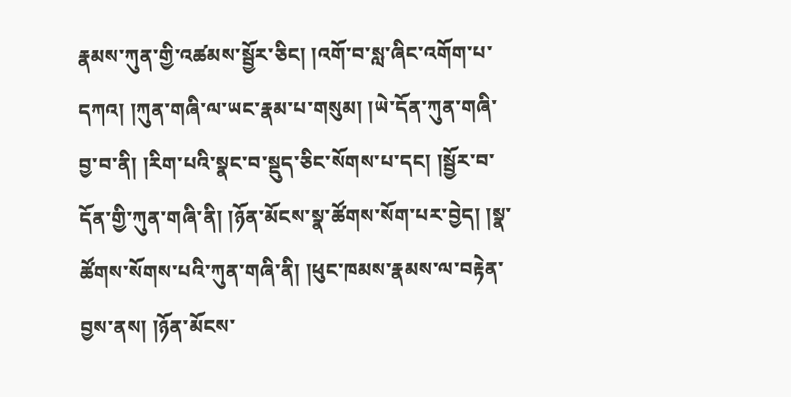རྣམས་ཀུན་གྱི་འཚམས་སྦྱོར་ཅིང། །འགོ་བ་སླ་ཞིང་འགོག་པ་དཀའ། །ཀུན་གཞི་ལ་ཡང་རྣམ་པ་གསུམ། །ཡེ་དོན་ཀུན་གཞི་བྱ་བ་ནི། །རིག་པའི་སྣང་བ་སྡུད་ཅིང་སོགས་པ་དང། །སྦྱོར་བ་དོན་གྱི་ཀུན་གཞི་ནི། །ཉོན་མོངས་སྣ་ཚོགས་སོག་པར་བྱེད། །སྣ་ཚོགས་སོགས་པའི་ཀུན་གཞི་ནི། །ཕུང་ཁམས་རྣམས་ལ་བརྟེན་བྱས་ནས། །ཉོན་མོངས་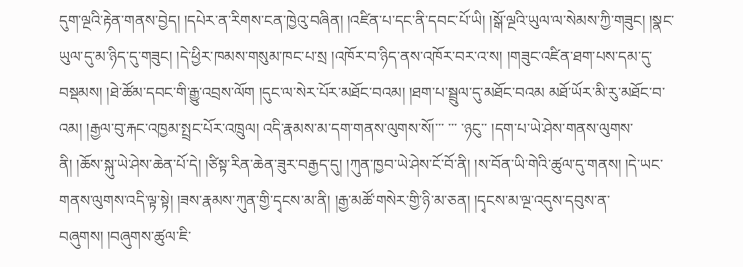དུག་ལྔའི་རྟེན་གནས་བྱེད། །དཔེར་ན་རིགས་ངན་ཁྱེའུ་བཞིན། །འཛིན་པ་དང་ནི་དབང་པོ་ཡི། །སྒོ་ལྔའི་ཡུལ་ལ་སེམས་ཀྱི་གཟུང། །སྣང་ཡུལ་དུ་མ་ཉིད་དུ་གཟུང། །དེ་ཕྱིར་ཁམས་གསུམ་ཁང་པ་སྲ །འཁོར་བ་ཉིད་ནས་འཁོར་བར་འ་ས། །གཟུང་འཛིན་ཐག་པས་དམ་དུ་བསྡམས། །ཐེ་ཚོམ་དབང་གི་རྒྱུ་འབྲས་ལོག །དུང་ལ་སེར་པོར་མཐོང་བའམ། །ཐག་པ་སྦྲུལ་དུ་མཐོང་བའམ མཐོ་ཡོར་མི་རུ་མཐོང་བ་འམ། །རྒྱལ་བུ་རྐང་འཁྱམ་སྤྲང་པོར་འཁྲུལ། འདི་རྣམས་མ་དག་གནས་ལུགས་སོ།་་་ ་་་ ་ཉངུ་་ །དག་པ་ཡེ་ཤེས་གནས་ལུགས་ནི། །ཆོས་སྐུ་ཡེ་ཤེས་ཆེན་པོ་དེ། །ཙིསྟ་རིན་ཆེན་ཟུར་བརྒྱད་དུ། །ཀུན་ཁྱབ་ཡེ་ཤེས་ངོ་བོ་ནི། །ས་བོན་ཡི་གེའི་ཚུལ་དུ་གནས། །དེ་ཡང་གནས་ལུགས་འདི་ལྟ་སྟེ། །ཟས་རྣམས་ཀུན་གྱི་དྭངས་མ་ནི། །རྒྱ་མཚོ་གསེར་གྱི་ཉི་མ་ཅན། །དྭངས་མ་ལྔ་འདུས་དབུས་ན་བཞུགས། །བཞུགས་ཚུལ་ཇི་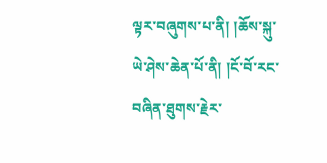ལྟར་བཞུགས་པ་ནི། །ཆོས་སྐུ་ཡེ་ཤེས་ཆེན་པོ་ནི། །ངོ་བོ་རང་བཞིན་ཐུགས་རྗེར་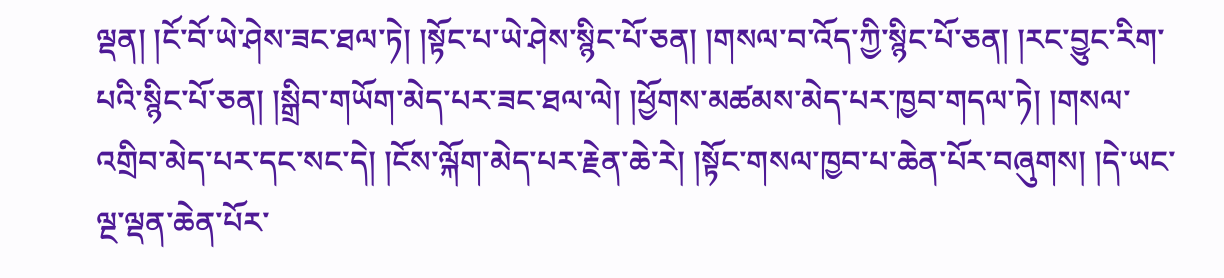ལྡན། །ངོ་བོ་ཡེ་ཤེས་ཟང་ཐལ་ཏེ། །སྟོང་པ་ཡེ་ཤེས་སྙིང་པོ་ཅན། །གསལ་བ་འོད་ཀྱི་སྙིང་པོ་ཅན། །རང་བྱུང་རིག་པའི་སྙིང་པོ་ཅན། །སྒྲིབ་གཡོག་མེད་པར་ཟང་ཐལ་ལེ། །ཕྱོགས་མཚམས་མེད་པར་ཁྱབ་གདལ་ཏེ། །གསལ་འགྲིབ་མེད་པར་དང་སང་དེ། །ངོས་ལྐོག་མེད་པར་རྗེན་ཆེ་རེ། །སྟོང་གསལ་ཁྱབ་པ་ཆེན་པོར་བཞུགས། །དེ་ཡང་ལྔ་ལྡན་ཆེན་པོར་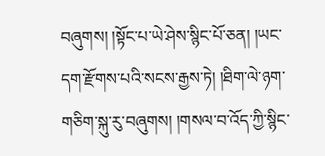བཞུགས། །སྟོང་པ་ཡེ་ཤེས་སྙིང་པོ་ཅན། །ཡང་དག་རྫོགས་པའི་སངས་རྒྱས་ཏེ། །ཐིག་ལེ་ཉག་གཅིག་སྐུ་རུ་བཞུགས། །གསལ་བ་འོད་ཀྱི་སྙིང་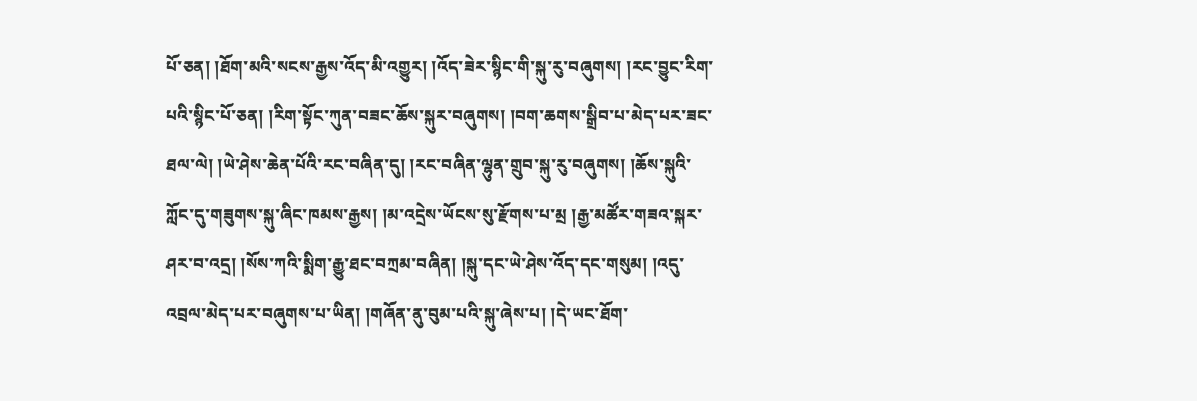པོ་ཅན། །ཐོག་མའི་སངས་རྒྱས་འོད་མི་འགྱུར། །འོད་ཟེར་སྙིང་གི་སྐུ་རུ་བཞུགས། །རང་བྱུང་རིག་པའི་སྙིང་པོ་ཅན། །རིག་སྟོང་ཀུན་བཟང་ཆོས་སྐུར་བཞུགས། །བག་ཆགས་སྒྲིབ་པ་མེད་པར་ཟང་ཐལ་ལེ། །ཡེ་ཤེས་ཆེན་པོའི་རང་བཞིན་དུ། །རང་བཞིན་ལྷུན་གྲུབ་སྐུ་རུ་བཞུགས། །ཆོས་སྐུའི་ཀློང་དུ་གཟུགས་སྐུ་ཞིང་ཁམས་རྒྱས། །མ་འདྲེས་ཡོངས་སུ་རྫོགས་པ་མྲ །རྒྱ་མཚོར་གཟའ་སྐར་ཤར་བ་འདྲ། །སོས་ཀའི་སྨིག་རྒྱུ་ཐང་བཀྲམ་བཞིན། །སྐུ་དང་ཡེ་ཤེས་འོད་དང་གསུམ། །འདུ་འབྲལ་མེད་པར་བཞུགས་པ་ཡིན། །གཞོན་ནུ་བུམ་པའི་སྐུ་ཞེས་པ། །དེ་ཡང་ཐོག་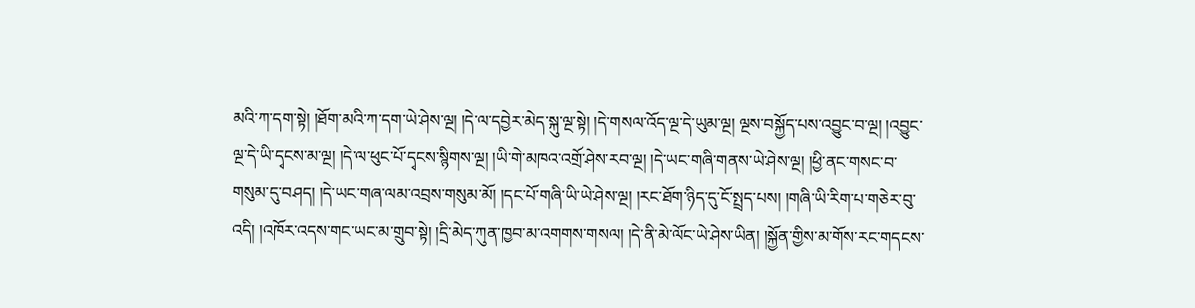མའི་ཀ་དག་སྟེ། །ཐོག་མའི་ཀ་དག་ཡེ་ཤེས་ལྔ། །དེ་ལ་དབྱེར་མེད་སྐུ་ལྔ་སྟེ། །དེ་གསལ་འོད་ལྔ་དེ་ཡུམ་ལྔ། ལྔས་བསྐྱོད་པས་འབྱུང་བ་ལྔ། །འབྱུང་ལྔ་དེ་ཡི་དྭངས་མ་ལྔ། །དེ་ལ་ཕུང་པོ་དྭངས་སྙིགས་ལྔ། །ཡི་གེ་མཁའ་འགྲོ་ཤེས་རབ་ལྔ། །དེ་ཡང་གཞི་གནས་ཡེ་ཤེས་ལྔ། །ཕྱི་ནང་གསང་བ་གསུམ་དུ་བཤད། །དེ་ཡང་གཞ་ལམ་འབྲས་གསུམ་མོ། །དང་པོ་གཞི་ཡི་ཡེ་ཤེས་ལྔ། །རང་ཐོག་ཉིད་དུ་ངོ་སྤྲད་པས། །གཞི་ཡི་རིག་པ་གཅེར་བུ་འདི། །འཁོར་འདས་གང་ཡང་མ་གྲུབ་སྟེ། །དྲི་མེད་ཀུན་ཁྱབ་མ་འགགས་གསལ། །དེ་ནི་མེ་ལོང་ཡེ་ཤེས་ཡིན། །སྐྱོན་གྱིས་མ་གོས་རང་གདངས་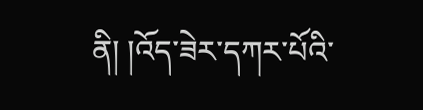ནི། །འོད་ཟེར་དཀར་པོའི་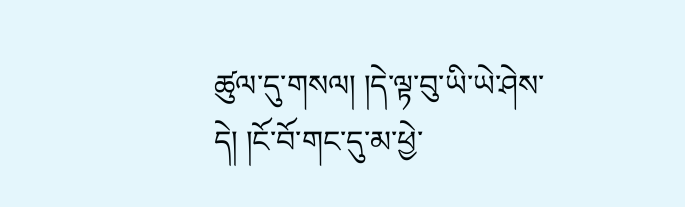ཚུལ་དུ་གསལ། །དེ་ལྟ་བུ་ཡི་ཡེ་ཤེས་དེ། །ངོ་བོ་གང་དུ་མ་ཕྱེ་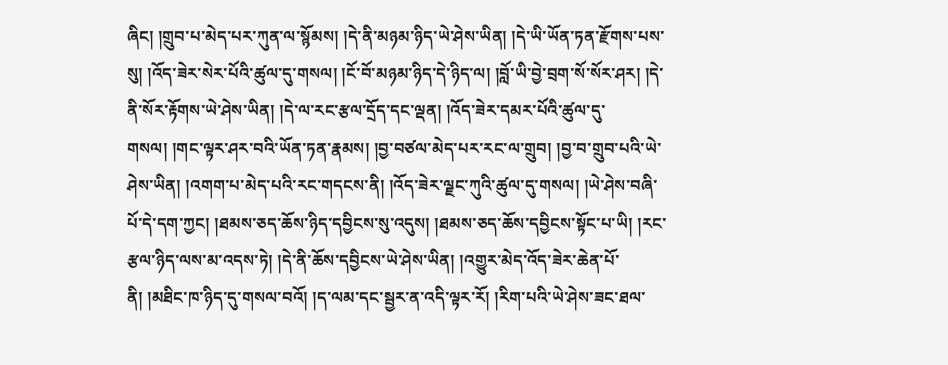ཞིང། །གྲུབ་པ་མེད་པར་ཀུན་ལ་སྙོམས། །དེ་ནི་མཉམ་ཉིད་ཡེ་ཤེས་ཡིན། །དེ་ཡི་ཡོན་ཏན་རྫོགས་པས་སུ། །འོད་ཟེར་སེར་པོའི་ཚུལ་དུ་གསལ། །ངོ་བོ་མཉམ་ཉིད་དེ་ཉིད་ལ། །བློ་ཡི་བྱེ་བྲག་སོ་སོར་ཤར། །དེ་ནི་སོར་རྟོགས་ཡེ་ཤེས་ཡིན། །དེ་ལ་རང་རྩལ་དྲོད་དང་ལྡན། །འོད་ཟེར་དམར་པོའི་ཚུལ་དུ་གསལ། །གང་ལྟར་ཤར་བའི་ཡོན་ཏན་རྣམས། །བྱ་བཙལ་མེད་པར་རང་ལ་གྲུབ། །བྱ་བ་གྲུབ་པའི་ཡེ་ཤེས་ཡིན། །འགག་པ་མེད་པའི་རང་གདངས་ནི། །འོད་ཟེར་ལྗང་ཀུའི་ཚུལ་དུ་གསལ། །ཡེ་ཤེས་བཞི་པོ་དེ་དག་ཀྱང། །ཐམས་ཅད་ཆོས་ཉིད་དབྱིངས་སུ་འདུས། །ཐམས་ཅད་ཆོས་དབྱིངས་སྟོང་པ་ཡི། །རང་རྩལ་ཉིད་ལས་མ་འདས་ཏེ། །དེ་ནི་ཆོས་དབྱིངས་ཡེ་ཤེས་ཡིན། །འགྱུར་མེད་འོད་ཟེར་ཆེན་པོ་ནི། །མཐིང་ཁ་ཉིད་དུ་གསལ་བའོ། །ད་ལམ་དང་སྦྱར་ན་འདི་ལྟར་རོ། །རིག་པའི་ཡེ་ཤེས་ཟང་ཐལ་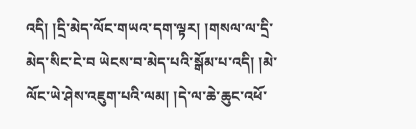འདི། །དྲི་མེད་ལོང་གཡའ་དག་ལྟར། །གསལ་ལ་དྲི་མེད་སིང་ངེ་བ ཡེངས་བ་མེད་པའི་སྒོམ་པ་འདི། །མེ་ལོང་ཡེ་ཤེས་འཇུག་པའི་ལམ། །དེ་ལ་ཆེ་ཆུང་འཕོ་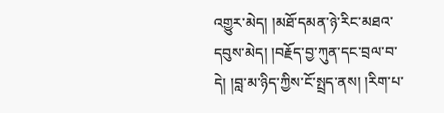འགྱུར་མེད། །མཐོ་དམན་ཉེ་རིང་མཐའ་དབུས་མེད། །བརྗོད་བྱ་ཀུན་དང་བྲལ་བ་དེ། །བླ་མ་ཉིད་ཀྱིས་ངོ་སྤྲད་ནས། །རིག་པ་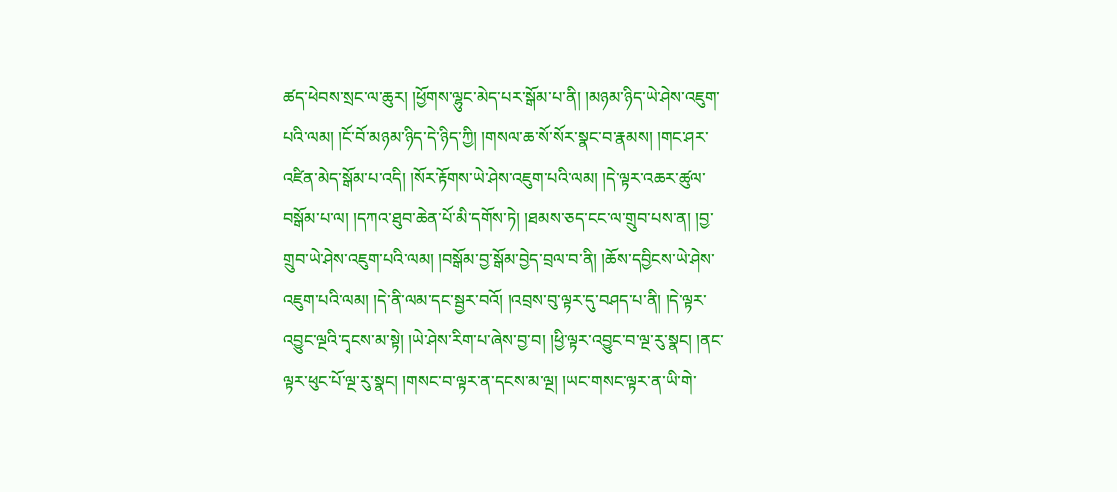ཚད་ཕེབས་སྲང་ལ་ཆུར། །ཕྱོགས་ལྷུང་མེད་པར་སྒོམ་པ་ནི། །མཉམ་ཉིད་ཡེ་ཤེས་འཇུག་པའི་ལམ། །ངོ་བོ་མཉམ་ཉིད་དེ་ཉིད་ཀྱི། །གསལ་ཆ་སོ་སོར་སྣང་བ་རྣམས། །གང་ཤར་འཛིན་མེད་སྒོམ་པ་འདི། །སོར་རྟོགས་ཡེ་ཤེས་འཇུག་པའི་ལམ། །དེ་ལྟར་འཆར་ཚུལ་བསྒོམ་པ་ལ། །དཀའ་ཐུབ་ཆེན་པོ་མི་དགོས་ཏེ། །ཐམས་ཅད་ངང་ལ་གྲུབ་པས་ན། །བྱ་གྲུབ་ཡེ་ཤེས་འཇུག་པའི་ལམ། །བསྒོམ་བྱ་སྒོམ་བྱེད་བྲལ་བ་ནི། །ཆོས་དབྱིངས་ཡེ་ཤེས་འཇུག་པའི་ལམ། །དེ་ནི་ལམ་དང་སྦྱར་བའོ། །འབྲས་བུ་ལྟར་དུ་བཤད་པ་ནི། །དེ་ལྟར་འབྱུང་ལྔའི་དྭངས་མ་སྟེ། །ཡེ་ཤེས་རིག་པ་ཞེས་བྱ་བ། །ཕྱི་ལྟར་འབྱུང་བ་ལྔ་རུ་སྣང། །ནང་ལྟར་ཕུང་པོ་ལྔ་རུ་སྣང། །གསང་བ་ལྟར་ན་དངས་མ་ལྔ། །ཡང་གསང་ལྟར་ན་ཡི་གེ་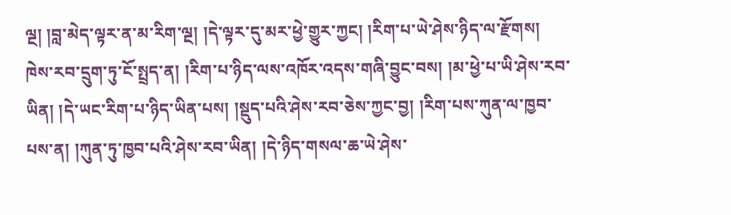ལྔ། །བླ་མེད་ལྟར་ན་མ་རིག་ལྔ། །དེ་ལྟར་དུ་མར་ཕྱེ་གྱུར་ཀྱང། །རིག་པ་ཡེ་ཤེས་ཉིད་ལ་རྫོགས། ཁེས་རབ་དྲུག་ཏུ་ངོ་སྤྲད་ན། །རིག་པ་ཉིད་ལས་འཁོར་འདས་གཞི་བྱུང་བས། །མ་ཕྱེ་པ་ཡི་ཤེས་རབ་ཡིན། །དེ་ཡང་རིག་པ་ཉིད་ཡིན་པས། །སྡུད་པའི་ཤེས་རབ་ཅེས་ཀྱང་བྱ། །རིག་པས་ཀུན་ལ་ཁྱབ་པས་ན། །ཀུན་ཏུ་ཁྱབ་པའི་ཤེས་རབ་ཡིན། །དེ་ཉིད་གསལ་ཆ་ཡེ་ཤེས་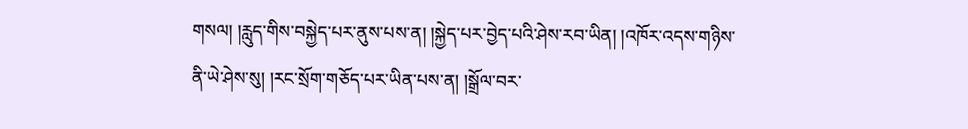གསལ། །རླུད་གིས་བསྐྱེད་པར་ནུས་པས་ན། །སྐྱེད་པར་བྱེད་པའི་ཤེས་རབ་ཡིན། །འཁོར་འདས་གཉིས་ནི་ཡེ་ཤེས་སུ། །རང་སྲོག་གཅོད་པར་ཡིན་པས་ན། །སྒྲོལ་བར་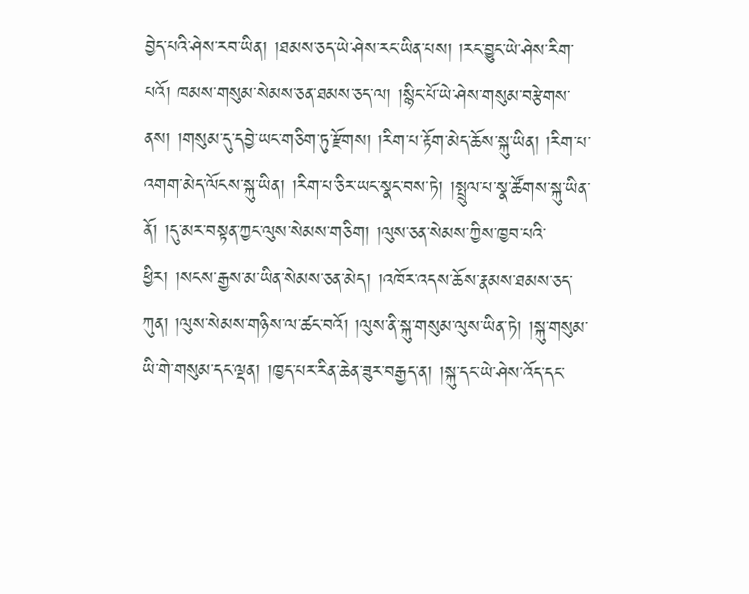བྱེད་པའི་ཤེས་རབ་ཡིན། །ཐམས་ཅད་ཡེ་ཤེས་རང་ཡིན་པས། །རང་བྱུང་ཡེ་ཤེས་རིག་པའོ། ཁམས་གསུམ་སེམས་ཅན་ཐམས་ཅད་ལ། །སྙིང་པོ་ཡེ་ཤེས་གསུམ་བརྩེགས་ནས། །གསུམ་དུ་དབྱེ་ཡང་གཅིག་ཏུ་རྫོགས། །རིག་པ་རྟོག་མེད་ཆོས་སྐུ་ཡིན། །རིག་པ་འགག་མེད་ལོངས་སྐུ་ཡིན། །རིག་པ་ཅིར་ཡང་སྣང་བས་ཏེ། །སྤྲུལ་པ་སྣ་ཚོགས་སྐུ་ཡིན་ནོ། །དུ་མར་བསྟན་ཀྱང་ལུས་སེམས་གཅིག། །ལུས་ཅན་སེམས་ཀྱིས་ཁྱབ་པའི་ཕྱིར། །སངས་རྒྱས་མ་ཡིན་སེམས་ཅན་མེད། །འཁོར་འདས་ཆོས་རྣམས་ཐམས་ཅད་ཀུན། །ལུས་སེམས་གཉིས་ལ་ཚང་བའོ། །ལུས་ནི་སྐུ་གསུམ་ལུས་ཡིན་ཏེ། །སྐུ་གསུམ་ཡི་གེ་གསུམ་དང་ལྡན། །ཁྱད་པར་རིན་ཆེན་ཟུར་བརྒྱད་ན། །སྐུ་དང་ཡེ་ཤེས་འོད་དང་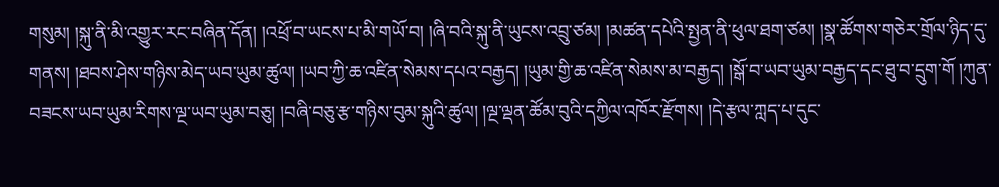གསུམ། །སྐུ་ནི་མི་འགྱུར་རང་བཞིན་དོན། །འཕྲོ་བ་ཡངས་པ་མི་གཡོ་བ། །ཞི་བའི་སྐུ་ནི་ཡུངས་འབྲུ་ཙམ། །མཚན་དཔེའི་སྤྱན་ནི་ཕུལ་ཐག་ཙམ། །སྣ་ཚོགས་གཅེར་གྲོལ་ཉིད་དུ་གནས། །ཐབས་ཤེས་གཉིས་མེད་ཡབ་ཡུམ་ཚུལ། །ཡབ་ཀྱི་ཆ་འཛིན་སེམས་དཔའ་བརྒྱད། །ཡུམ་གྱི་ཆ་འཛིན་སེམས་མ་བརྒྱད། །སྒོ་བ་ཡབ་ཡུམ་བརྒྱད་དང་ཐུ་བ་དྲུག་གོ །ཀུན་བཟངས་ཡབ་ཡུམ་རིགས་ལྔ་ཡབ་ཡུམ་བཅུ། །བཞི་བཅུ་རྩ་གཉིས་བུམ་སྐུའི་ཚུལ། །ལྔ་ལྡན་ཚོམ་བུའི་དཀྱིལ་འཁོར་རྫོགས། །དེ་རྩལ་ཀླད་པ་དུང་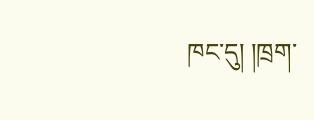ཁང་དུ། །ཁྲག་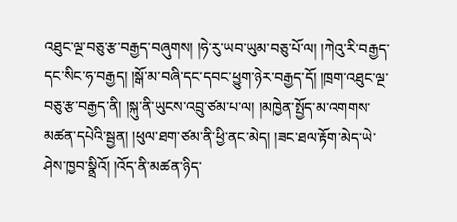འཐུང་ལྔ་བཅུ་རྩ་བརྒྱད་བཞུགས། །ཧེ་རུ་ཡབ་ཡུམ་བཅུ་པོ་ལ། །ཀེའུ་རི་བརྒྱད་དང་སིང་ཧ་བརྒྱད། །སྒོ་མ་བཞི་དང་དབང་ཕྱུག་ཉེར་བརྒྱད་དོ། །ཁྲག་འཐུང་ལྔ་བཅུ་རྩ་བརྒྱད་ནི། །སྐུ་ནི་ཡུངས་འབྲུ་ཙམ་པ་ལ། །མཁྱེན་སྤྱོད་མ་འགགས་མཚན་དཔེའི་སྦྱན། །ཕུལ་ཐག་ཙམ་ནི་ཕྱི་ནང་མེད། །ཟང་ཐལ་རྟོག་མེད་ཡེ་ཤེས་ཁྱབ་སྣྲིའོ། །འོད་ནི་མཚན་ཉིད་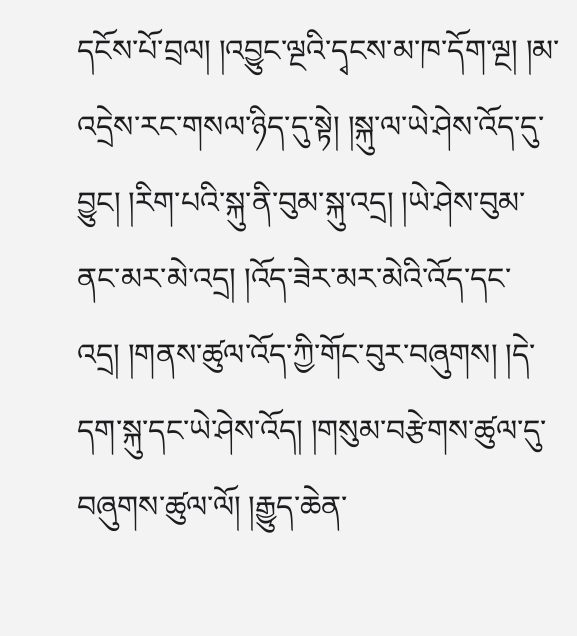དངོས་པོ་བྲལ། །འབྱུང་ལྔའི་དྭངས་མ་ཁ་དོག་ལྔ། །མ་འདྲེས་རང་གསལ་ཉིད་དུ་སྟེ། །སྐུ་ལ་ཡེ་ཤེས་འོད་དུ་བྱུང། །རིག་པའི་སྐུ་ནི་བུམ་སྐུ་འདྲ། །ཡེ་ཤེས་བུམ་ནང་མར་མེ་འདྲ། །འོད་ཟེར་མར་མེའི་འོད་དང་འདྲ། །གནས་ཚུལ་འོད་ཀྱི་གོང་བུར་བཞུགས། །དེ་དག་སྐུ་དང་ཡེ་ཤེས་འོད། །གསུམ་བརྩེགས་ཚུལ་དུ་བཞུགས་ཚུལ་ལོ། །རྒྱུད་ཆེན་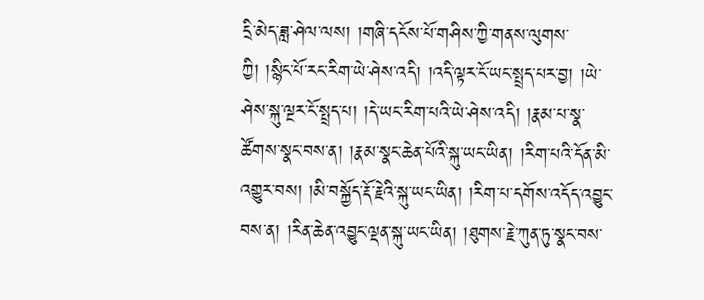དྲི་མེད་ཟླ་ཤེལ་ལས། །གཞི་དངོས་པོ་གཤིས་ཀྱི་གནས་ལུགས་ཀྱི། །སྙིང་པོ་རང་རིག་ཡེ་ཤེས་འདི། །འདི་ལྟར་ངོ་ཡང་སྤྲད་པར་བྱ། །ཡེ་ཤེས་སྐུ་ལྔར་ངོ་སྤྲད་པ། །དེ་ཡང་རིག་པའི་ཡེ་ཤེས་འདི། །རྣམ་པ་སྣ་ཚོགས་སྣང་བས་ན། །རྣམ་སྣང་ཆེན་པོའི་སྐུ་ཡང་ཡིན། །རིག་པའི་དོན་མི་འགྱུར་བས། །མི་བསྐྱོད་རྡོ་རྗེའི་སྐུ་ཡང་ཡིན། །རིག་པ་དགོས་འདོད་འབྱུང་བས་ན། །རིན་ཆེན་འབྱུང་ལྡན་སྐུ་ཡང་ཡིན། །ཐུགས་རྗེ་ཀུན་ཏུ་སྣང་བས་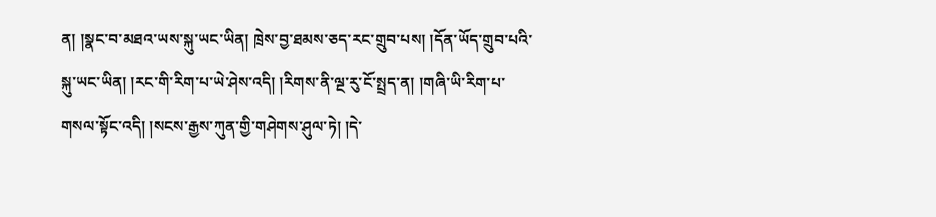ན། །སྣང་བ་མཐའ་ཡས་སྐུ་ཡང་ཡིན། ཁྲེས་བྱ་ཐམས་ཅད་རང་གྲུབ་པས། །དོན་ཡོད་གྲུབ་པའི་སྐུ་ཡང་ཡིན། །རང་གི་རིག་པ་ཡེ་ཤེས་འདི། །རིགས་ནི་ལྔ་རུ་ངོ་སྤྲད་ན། །གཞི་ཡི་རིག་པ་གསལ་སྟོང་འདི། །སངས་རྒྱས་ཀུན་གྱི་གཤེགས་ཤུལ་ཏེ། །དེ་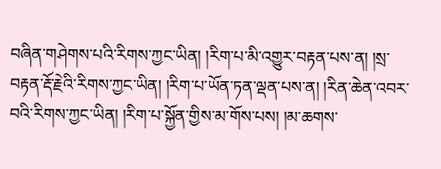བཞིན་གཤེགས་པའི་རིགས་ཀྱང་ཡིན། །རིག་པ་མི་འགྱུར་བརྟན་པས་ན། །སྲ་བརྟན་རྡོ་རྗེའི་རིགས་ཀྱང་ཡིན། །རིག་པ་ཡོན་ཏན་ལྡན་པས་ན། །རིན་ཆེན་འབར་བའི་རིགས་ཀྱང་ཡིན། །རིག་པ་སྐྱོན་གྱིས་མ་གོས་པས། །མ་ཆགས་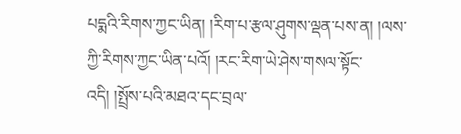པདྨའི་རིགས་ཀྱང་ཡིན། །རིག་པ་རྩལ་ཤུགས་ལྡན་པས་ན། །ལས་ཀྱི་རིགས་ཀྱང་ཡིན་པའོ། །རང་རིག་ཡེ་ཤེས་གསལ་སྟོང་འདི། །སྤྲོས་པའི་མཐའ་དང་བྲལ་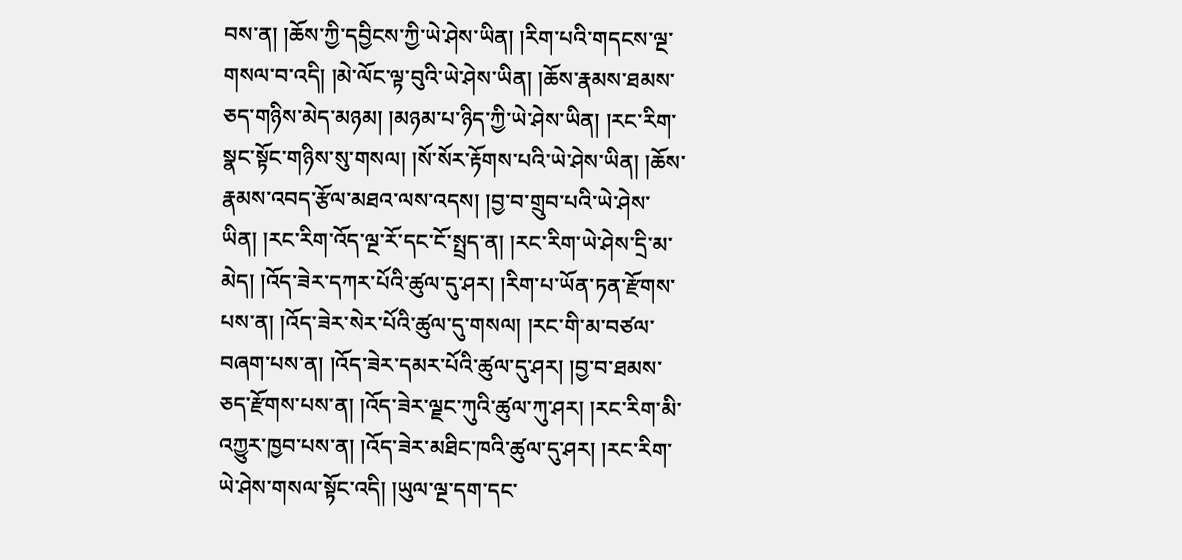བས་ན། །ཆོས་ཀྱི་དབྱིངས་ཀྱི་ཡེ་ཤེས་ཡིན། །རིག་པའི་གདངས་ལྔ་གསལ་བ་འདི། །མེ་ལོང་ལྟ་བུའི་ཡེ་ཤེས་ཡིན། །ཆོས་རྣམས་ཐམས་ཅད་གཉིས་མེད་མཉམ། །མཉམ་པ་ཉིད་ཀྱི་ཡེ་ཤེས་ཡིན། །རང་རིག་སྣང་སྟོང་གཉིས་སུ་གསལ། །སོ་སོར་རྟོགས་པའི་ཡེ་ཤེས་ཡིན། །ཆོས་རྣམས་འབད་རྩོལ་མཐའ་ལས་འདས། །བྱ་བ་གྲུབ་པའི་ཡེ་ཤེས་ཡིན། །རང་རིག་འོད་ལྔ་རོ་དང་ངོ་སྤྲད་ན། །རང་རིག་ཡེ་ཤེས་དྲི་མ་མེད། །འོད་ཟེར་དཀར་པོའི་ཚུལ་དུ་ཤར། །རིག་པ་ཡོན་ཏན་རྫོགས་པས་ན། །འོད་ཟེར་སེར་པོའི་ཚུལ་དུ་གསལ། །རང་གི་མ་བཙལ་བཞག་པས་ན། །འོད་ཟེར་དམར་པོའི་ཚུལ་དུ་ཤར། །བྱ་བ་ཐམས་ཅད་རྫོགས་པས་ན། །འོད་ཟེར་ལྗང་ཀུའི་ཚུལ་ཀུ་ཤར། །རང་རིག་མི་འཀྱུར་ཁྱབ་པས་ན། །འོད་ཟེར་མཐིང་ཁའི་ཚུལ་དུ་ཤར། །རང་རིག་ཡེ་ཤེས་གསལ་སྟོང་འདི། །ཡུལ་ལྔ་དག་དང་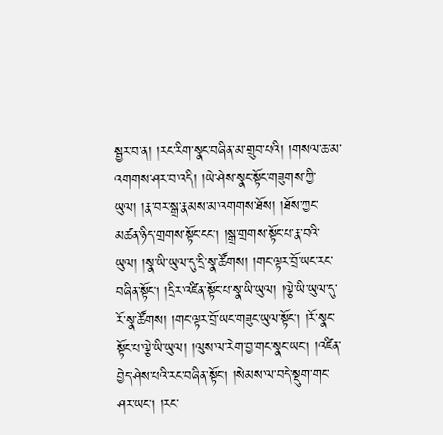སྦྱར་བ་ན། །རང་རིག་སྣང་བཞིན་མ་གྲུབ་པའི། །གསལ་ཆ་མ་འགགས་ཤར་བ་འདི། །ཡེ་ཤེས་སྣང་སྟོང་གཟུགས་ཀྱི་ཡུལ། །རྣ་བར་སྒྲ་རྣམས་མ་འགགས་ཐོས། །ཐོས་ཀྱང་མཚན་ཉིད་གྲགས་སྟོང་ངང། །སྒྲ་གྲགས་སྟོང་པ་རྣ་བའི་ཡུལ། །སྣ་ཡི་ཡུལ་དུ་དྲི་སྣ་ཚོགས། །གང་ལྟར་བྲོ་ཡང་རང་བཞིན་སྟོང། །དྲིར་འཛིན་སྟོང་པ་སྣ་ཡི་ཡུལ། །ལྕེ་ཡི་ཡུལ་དུ་རོ་སྣ་ཚོགས། །གང་ལྟར་བྲོ་ཡང་གཟུང་ཡུལ་སྟོང། །རོ་སྣང་སྟོང་པ་ལྕེ་ཡི་ཡུལ། །ལུས་ལ་རེག་བྱ་གང་སྣང་ཡང། །འཛིན་བྱེད་ཤེས་པའི་རང་བཞིན་སྟོང། །སེམས་ལ་བདེ་སྡུག་གང་ཤར་ཡང། །རང་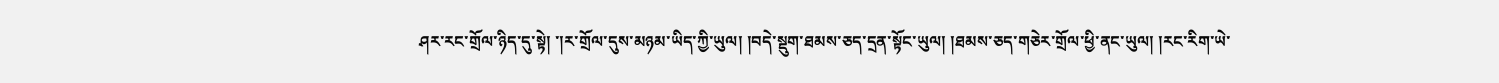ཤར་རང་གྲོལ་ཉིད་དུ་སྟེ། ་།ར་གྲོལ་དུས་མཉམ་ཡིད་ཀྱི་ཡུལ། །བདེ་སྡུག་ཐམས་ཅད་དྲན་སྟོང་ཡུལ། །ཐམས་ཅད་གཅེར་གྲོལ་ཕྱི་ནང་ཡུལ། །རང་རིག་ཡེ་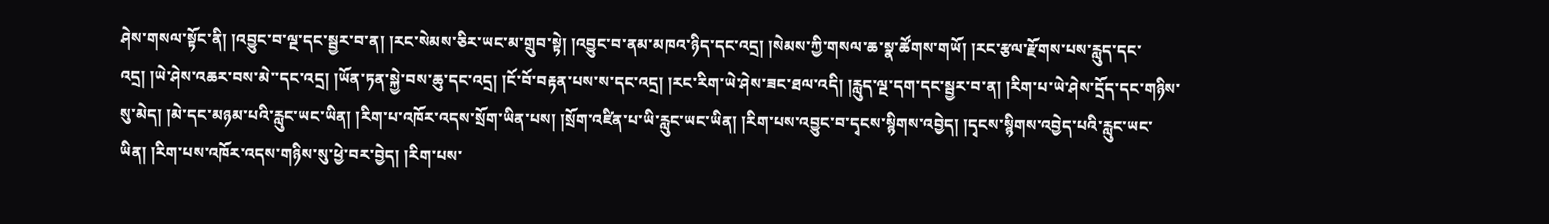ཤེས་གསལ་སྟོང་ནི། །འབྱུང་བ་ལྔ་དང་སྦྱར་བ་ན། །རང་སེམས་ཅིར་ཡང་མ་གྲུབ་སྟེ། །འབྱུང་བ་ནམ་མཁའ་ཉིད་དང་འདྲ། །སེམས་ཀྱི་གསལ་ཆ་སྣ་ཚོགས་གཡོ། །རང་རྩལ་རྫོགས་པས་རླུད་དང་འདྲ། །ཡེ་ཤེས་འཆར་བས་མེ་་དང་འདྲ། །ཡོན་ཏན་སྐྱེ་བས་ཆུ་དང་འདྲ། །ངོ་བོ་བརྟན་པས་ས་དང་འདྲ། །རང་རིག་ཡེ་ཤེས་ཟང་ཐལ་འདི། །རླུད་ལྔ་དག་དང་སྦྱར་བ་ན། །རིག་པ་ཡེ་ཤེས་དྲོད་དང་གཉིས་སུ་མེད། །མེ་དང་མཉམ་པའི་རླུང་ཡང་ཡིན། །རིག་པ་འཁོར་འདས་སྲོག་ཡིན་པས། །སྲོག་འཛིན་པ་ཡི་རླུང་ཡང་ཡིན། །རིག་པས་འབྱུང་བ་དྭངས་སྙིགས་འབྱེད། །དྭངས་སྙིགས་འབྱེད་པའི་རླུང་ཡང་ཡིན། །རིག་པས་འཁོར་འདས་གཉིས་སུ་ཕྱེ་བར་བྱེད། །རིག་པས་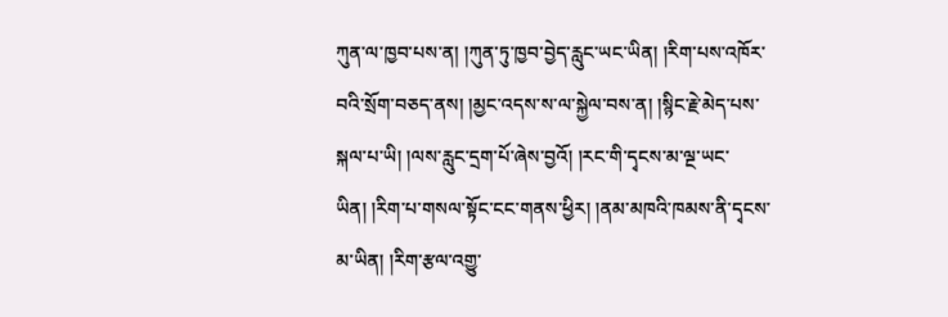ཀུན་ལ་ཁྱབ་པས་ན། །ཀུན་ཏུ་ཁྱབ་བྱེད་རླུང་ཡང་ཡིན། །རིག་པས་འཁོར་བའི་སྲོག་བཅད་ནས། །མྱང་འདས་ས་ལ་སྐྱེལ་བས་ན། །སྙིང་རྗེ་མེད་པས་སྐལ་པ་ཡི། །ལས་རླུང་དྲག་པོ་ཞེས་བྱའོ། །རང་གི་དྭངས་མ་ལྔ་ཡང་ཡིན། །རིག་པ་གསལ་སྟོང་ངང་གནས་ཕྱིར། །ནམ་མཁའི་ཁམས་ནི་དྭངས་མ་ཡིན། །རིག་རྩལ་འགྱུ་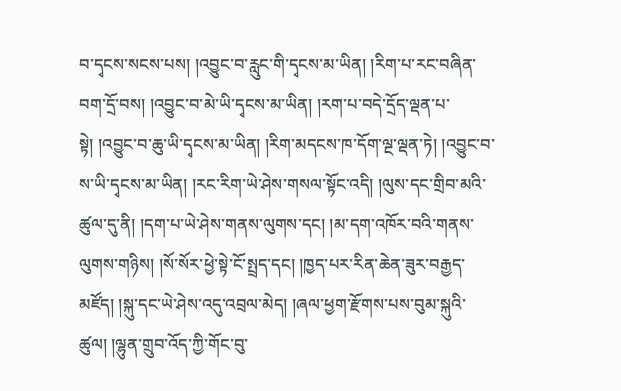བ་དྭངས་སངས་པས། །འབྱུང་བ་རླུང་གི་དྭངས་མ་ཡིན། །རིག་པ་རང་བཞིན་བག་དྲོ་བས། །འབྱུང་བ་མེ་ཡི་དྭངས་མ་ཡིན། །རག་པ་བདེ་དྲོད་ལྡན་པ་སྟེ། །འབྱུང་བ་ཆུ་ཡི་དྭངས་མ་ཡིན། །རིག་མདངས་ཁ་དོག་ལྔ་ལྡན་ཏེ། །འབྱུང་བ་ས་ཡི་དྭངས་མ་ཡིན། །རང་རིག་ཡེ་ཤེས་གསལ་སྟོང་འདི། །ལུས་དང་གྲིབ་མའི་ཚུལ་དུ་ནི། །དག་པ་ཡེ་ཤེས་གནས་ལུགས་དང། །མ་དག་འཁོར་བའི་གནས་ལུགས་གཉིས། །སོ་སོར་ཕྱེ་སྟེ་ངོ་སྤྲད་དང། །ཁྱད་པར་རིན་ཆེན་ཟུར་བརྒྱད་མཛོད། །སྐུ་དང་ཡེ་ཤེས་འདུ་འབྲལ་མེད། །ཞལ་ཕྱག་རྫོགས་པས་བུམ་སྐུའི་ཚུལ། །ལྷུན་གྲུབ་འོད་ཀྱི་གོང་བུ་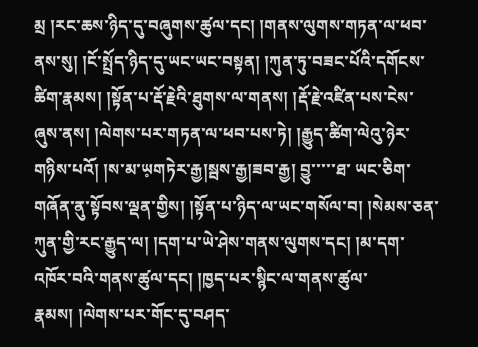མྲ །རང་ཆས་ཉིད་དུ་བཞུགས་ཚུལ་དང། །གནས་ལུགས་གཏན་ལ་ཕབ་ནས་སུ། །ངོ་སྤྲོད་ཉིད་དུ་ཡང་ཡང་བསྟན། །ཀུན་ཏུ་བཟང་པོའི་དགོངས་ཚིག་རྣམས། །སྟོན་པ་རྡོ་རྗེའི་ཐུགས་ལ་གནས། །རྡོ་རྗེ་འཛིན་པས་ངེས་ཞུས་ནས། །ལེགས་པར་གཏན་ལ་ཕབ་པས་ཏེ། །རྒྱུད་ཚིག་ལེའུ་ཉེར་གཉིས་པའོ། །ས་མ་ཡ༷གཏེར་རྒྱ།སྦས་རྒྱ།ཟབ་རྒྱ། བྱུ་་་་་ཐ་ ཡང་ཅིག་གཞོན་ནུ་སྟོབས་ལྡན་གྱིས། །སྟོན་པ་ཉིད་ལ་ཡང་གསོལ་བ། །སེམས་ཅན་ཀུན་གྱི་རང་རྒྱུད་ལ། །དག་པ་ཡེ་ཤེས་གནས་ལུགས་དང། །མ་དག་འཁོར་བའི་གནས་ཚུལ་དང། །ཁྱད་པར་སྙིང་ལ་གནས་ཚུལ་རྣམས། །ལེགས་པར་གོང་དུ་བཤད་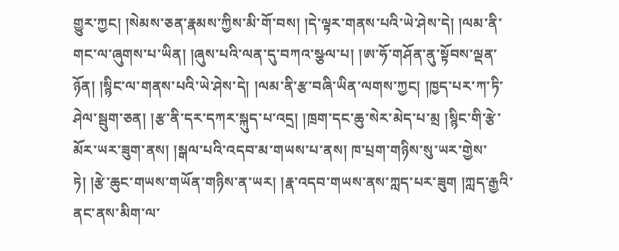གྱུར་ཀྱང། །སེམས་ཅན་རྣམས་ཀྱིས་མི་གོ་བས། །དེ་ལྟར་གནས་པའི་ཡེ་ཤེས་དེ། །ལམ་ནི་གང་ལ་ཞུགས་པ་ཡིན། །ཞུས་པའི་ལན་དུ་བཀའ་སྩལ་པ། །ཨ་ཧོ་གཤོན་ནུ་སྟོབས་ལྡན་ཉོན། །སྙིང་ལ་གནས་པའི་ཡེ་ཤེས་དེ། །ལམ་ནི་རྩ་བཞི་ཡིན་ལགས་ཀྱང། །ཁྱད་པར་ཀ་ཏི་ཤེལ་སྦུག་ཅན། །རྩ་ནི་དར་དཀར་སྐུད་པ་འདྲ། །ཁྲག་དང་ཆུ་སེར་མེད་པ་མྲ །སྙིང་གི་རྩེ་མོར་ཡར་ཟུག་ནས། །སྒལ་པའི་འདབ་མ་གཡས་པ་ནས། ཁ་པྲག་གཉིས་སུ་ཡར་གྱེས་ཏེ། །རྩེ་ཆུང་གཡས་གཡོན་གཉིས་ན་ཡར། །རྣ་འདབ་གཡས་ནས་ཀླད་པར་ཟུག །ཀླད་རྒྱའི་ནང་ནས་མིག་ལ་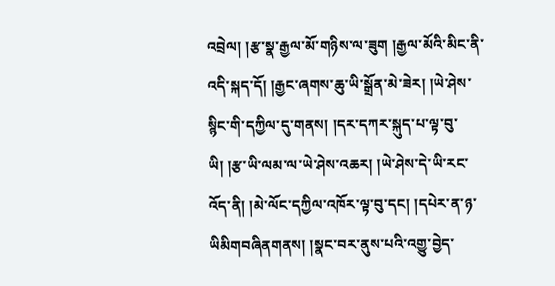འབྲེལ། །རྩ་སྣ་རྒྱལ་མོ་གཉིས་ལ་ཟུག །རྒྱལ་མོའི་མིང་ནི་འདི་སྐད་དོ། །རྒྱང་ཞགས་ཆུ་ཡི་སྒྲོན་མེ་ཟེར། །ཡེ་ཤེས་སྙིང་གི་དཀྱིལ་དུ་གནས། །དར་དཀར་སྐུད་པ་ལྟ་བུ་ཡི། །རྩ་ཡི་ལམ་ལ་ཡེ་ཤེས་འཆར། །ཡེ་ཤེས་དེ་ཡི་རང་འོད་ནི། །མེ་ལོང་དཀྱིལ་འཁོར་ལྟ་བུ་དང། །དཔེར་ན་ཉ་ཡིམིགབཞིནགནས། །སྣང་བར་ནུས་པའི་འགྱུ་བྱེད་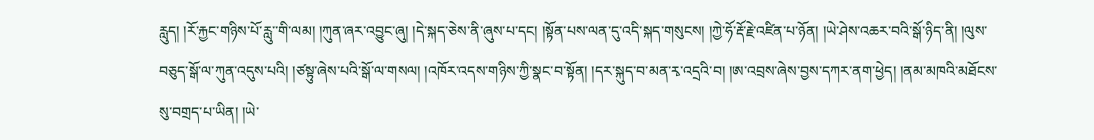རླུད། །རོ་རྐྱང་གཉིས་པོ་རླུ་་གི་ལམ། །ཀུན་ཞར་འབྱུང་ཞུ། །དེ་སྐད་ཅེས་ནི་ཞུས་པ་དང། །སྟོན་པས་ལན་དུ་འདི་སྐད་གསུངས། །ཀྱེ་ཧོ་རྡོ་རྗེ་འཛིན་པ་ཉོན། །ཡེ་ཤེས་འཆར་བའི་སྒོ་ཉིད་ནི། །ལུས་བཅུད་སྒོ་ལ་ཀུན་འདུས་པའི། །ཙསྟུ་ཞེས་པའི་སྒོ་ལ་གསལ། །འཁོར་འདས་གཉིས་ཀྱི་སྣང་བ་སྟོན། །དར་སྐུད་བ་མན་རྭ་འདྲའི་བ། །ཨ་འབྲས་ཞེས་བྱས་དཀར་ནག་ཕྱེད། །ནམ་མཁའི་མཐོངས་སུ་བགྲད་པ་ཡིན། །ཡེ་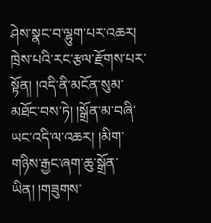ཤེས་སྣང་བ་ལྷུག་པར་འཆར། ཁྲེས་པའི་རང་རྩལ་རྫོགས་པར་སྟོན། །འདི་ནི་མངོན་སུམ་མཐོང་བས་ཏེ། །སྒྲོན་མ་བཞི་ཡང་འདི་ལ་འཆར། །མིག་གཉིས་རྒྱང་ཞག་ཆུ་སྒྲོན་ཡིན། །གཟུགས་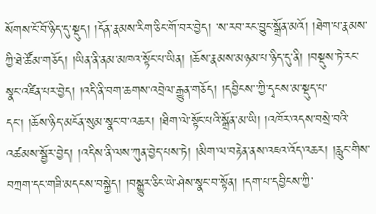སོགས་ངོ་བོ་ཉིད་དུ་སྡུད། །དོན་རྣམས་རིག་ཅིང་གོ་བར་བྱེད། ་ས་རབ་རང་བྱུང་སྒྲོན་མའོ། །ཐེག་པ་རྣམས་ཀྱི་ཐེ་ཚོམ་གཅོད། །ཡིན་ནི་ནམ་མཁའ་སྟོང་པ་ཡིན། །ཆོས་རྣམས་མཉམ་པ་ཉིད་དུ་ནི། །བསྡུས་ཏེ་རང་སྣང་འཛིན་པར་བྱེད། །འདི་ནི་བག་ཆགས་འབྲེལ་རྒྱུན་གཅོད། །དབྱིངས་་ཀྱི་དྭངས་མ་སྡུད་པ་དང། །ཆོས་ཉིད་མངོན་སུམ་སྣང་བ་འཆར། །ཐིག་ལེ་སྟོང་པའི་སྒྲོན་མ་ཡི། །འཁོར་འདས་བསྲེ་བའི་འཚམས་སྦྱོར་བྱེད། །འདིས་ནི་ལས་ཀུན་བྱེད་པས་ཏེ། །མིག་ལ་བརྟེན་ནས་འཇའ་འོད་འཆར། །རླུང་གིས་བཀྲག་དང་གཟི་མདངས་བསྐྱེད། །བསྒྱུར་ཅིང་ཡེ་ཤེས་སྣང་བ་སྟོན། །དག་པ་དབྱིངས་ཀྱི་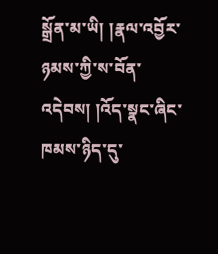སྒྲོན་མ་ཡི། །རྣལ་འབྱོར་ཉམས་ཀྱི་ས་བོན་འདེབས། །འོད་སྣང་ཞིང་ཁམས་ཉིད་དུ་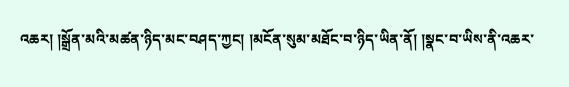འཆར། །སྒྲོན་མའི་མཚན་ཉིད་མང་བཤད་ཀྱང། །མངོན་སུམ་མཐོང་བ་ཉིད་ཡིན་ནོ། །སྣང་བ་ཡིས་ནི་འཆར་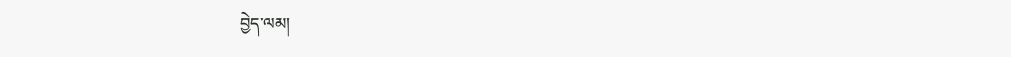བྱེད་ལམ།